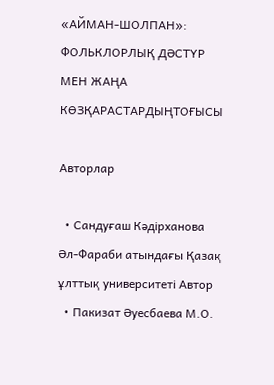«АЙМАН-ШОЛПАН»: ФОЛЬКЛОРЛЫҚ ДӘСТҮР МЕН ЖАҢА КӨЗҚАРАСТАРДЫҢТОҒЫСЫ

Авторлар

  • Сандуғаш Кәдірханова Әл-Фараби атындағы Қазақ ұлттық университеті Автор
  • Пакизат Әуесбаева М.О.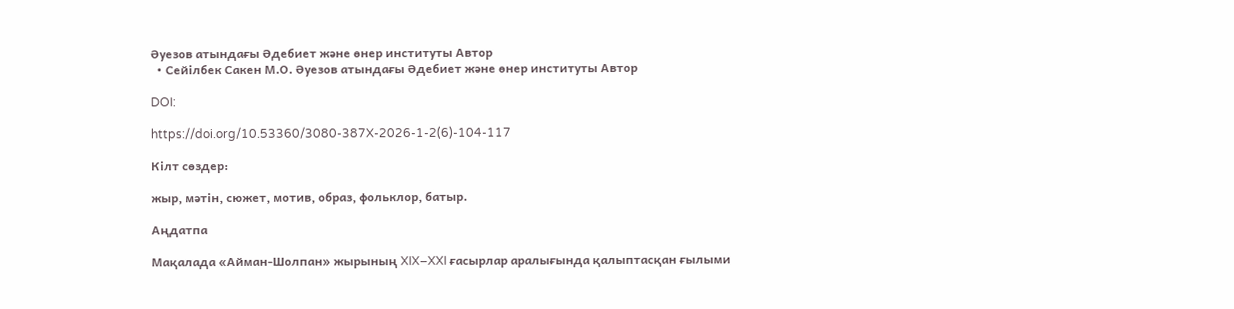Әуезов атындағы Әдебиет және өнер институты Автор
  • Сейілбек Сакен М.О. Әуезов атындағы Әдебиет және өнер институты Автор

DOI:

https://doi.org/10.53360/3080-387X-2026-1-2(6)-104-117

Кілт сөздер:

жыр, мәтін, сюжет, мотив, образ, фольклор, батыр.

Аңдатпа

Мақалада «Айман-Шолпан» жырының XIX–XXI ғасырлар аралығында қалыптасқан ғылыми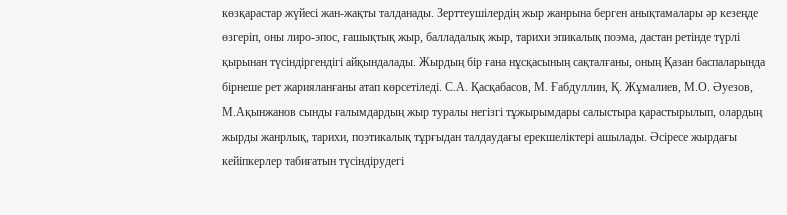көзқарастар жүйесі жан-жақты талданады. Зерттеушілердің жыр жанрына берген анықтамалары әр кезеңде
өзгеріп, оны лиро-эпос, ғашықтық жыр, балладалық жыр, тарихи эпикалық поэма, дастан ретінде түрлі
қырынан түсіндіргендігі айқындалады. Жырдың бір ғана нұсқасының сақталғаны, оның Қазан баспаларында
бірнеше рет жарияланғаны атап көрсетіледі. С.А. Қасқабасов, М. Ғабдуллин, Қ. Жұмалиев, М.О. Әуезов,
М.Ақынжанов сынды ғалымдардың жыр туралы негізгі тұжырымдары салыстыра қарастырылып, олардың
жырды жанрлық, тарихи, поэтикалық тұрғыдан талдаудағы ерекшеліктері ашылады. Әсіресе жырдағы
кейіпкерлер табиғатын түсіндірудегі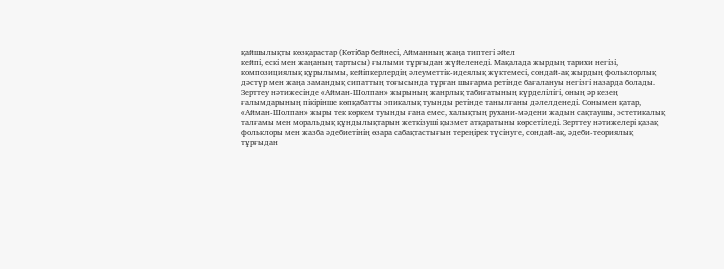қайшылықты көзқарастар (Көтібар бейнесі, Айманның жаңа типтегі әйел
кейпі, ескі мен жаңаның тартысы) ғылыми тұрғыдан жүйеленеді. Мақалада жырдың тарихи негізі,
композициялық құрылымы, кейіпкерлердің әлеуметтік-идеялық жүктемесі, сондай-ақ жырдың фольклорлық
дәстүр мен жаңа замандық сипаттың тоғысында тұрған шығарма ретінде бағалануы негізгі назарда болады.
Зерттеу нәтижесінде «Айман-Шолпан» жырының жанрлық табиғатының күрделілігі, оның әр кезең
ғалымдарының пікірінше көпқабатты эпикалық туынды ретінде танылғаны дәлелденеді. Сонымен қатар,
«Айман-Шолпан» жыры тек көркем туынды ғана емес, халықтың рухани-мәдени жадын сақтаушы, эстетикалық
талғамы мен моральдық құндылықтарын жеткізуші қызмет атқаратыны көрсетіледі. Зерттеу нәтижелері қазақ
фольклоры мен жазба әдебиетінің өзара сабақтастығын тереңірек түсінуге, сондай-ақ, әдеби-теориялық
тұрғыдан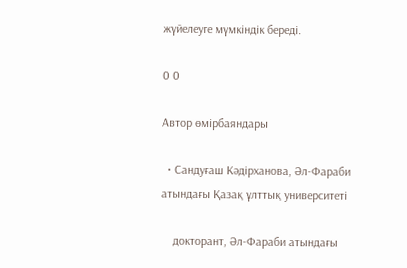жүйелеуге мүмкіндік береді.

0 0

Автор өмірбаяндары

  • Сандуғаш Кәдірханова, Әл-Фараби атындағы Қазақ ұлттық университеті

    докторант, Әл-Фараби атындағы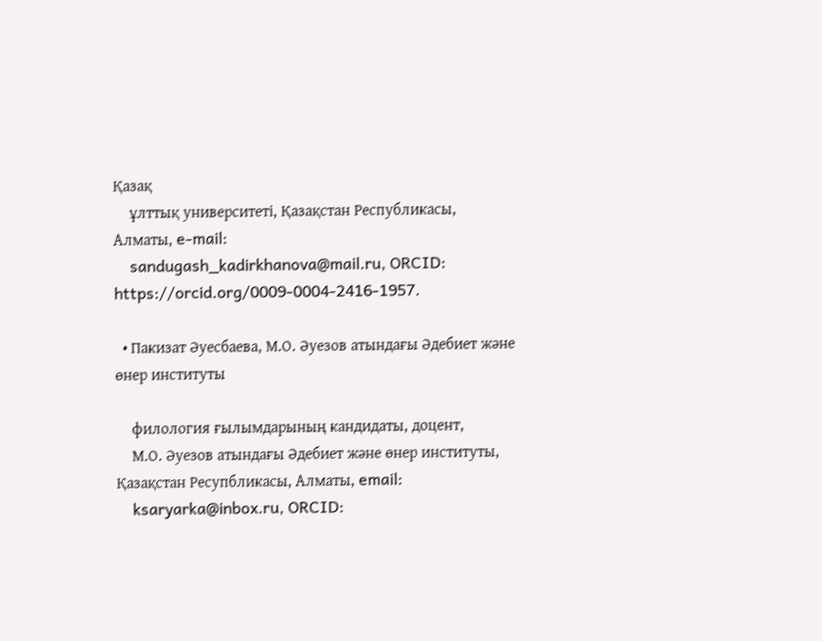Қазақ
    ұлттық университеті, Қазақстан Республикасы, Алматы, e-mail:
    sandugash_kadirkhanova@mail.ru, ORCID: https://orcid.org/0009-0004-2416-1957.

  • Пакизат Әуесбаева, М.О. Әуезов атындағы Әдебиет және өнер институты

    филология ғылымдарының кандидаты, доцент,
    М.О. Әуезов атындағы Әдебиет және өнер институты, Қазақстан Ресупбликасы, Алматы, email:
    ksaryarka@inbox.ru, ORCID: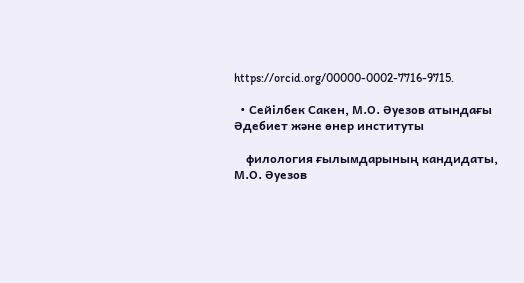https://orcid.org/00000-0002-7716-9715.

  • Сейілбек Сакен, М.О. Әуезов атындағы Әдебиет және өнер институты

    филология ғылымдарының кандидаты, М.О. Әуезов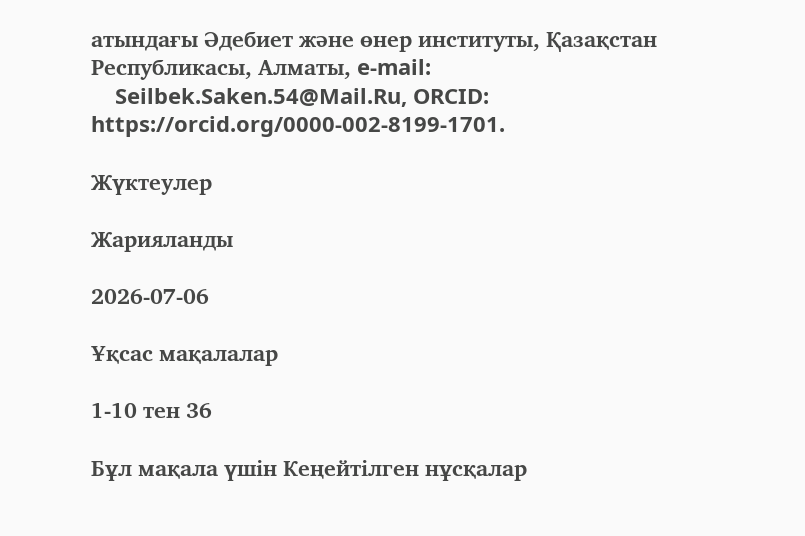атындағы Әдебиет және өнер институты, Қазақстан Республикасы, Алматы, e-mail:
    Seilbek.Saken.54@Mail.Ru, ORCID: https://orcid.org/0000-002-8199-1701.

Жүктеулер

Жарияланды

2026-07-06

Ұқсас мақалалар

1-10 тен 36

Бұл мақала үшін Кеңейтілген нұсқалар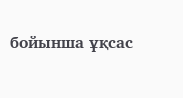бойынша ұқсас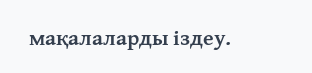мақалаларды іздеу.